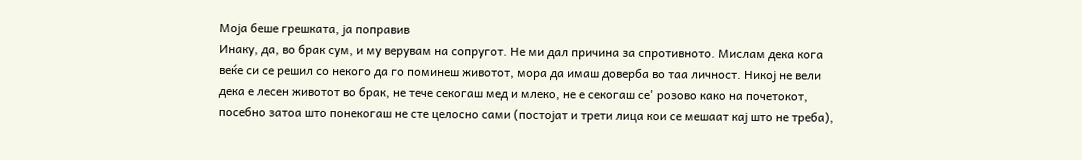Моја беше грешката, ја поправив
Инаку, да, во брак сум, и му верувам на сопругот. Не ми дал причина за спротивното. Мислам дека кога веќе си се решил со некого да го поминеш животот, мора да имаш доверба во таа личност. Никој не вели дека е лесен животот во брак, не тече секогаш мед и млеко, не е секогаш се' розово како на почетокот, посебно затоа што понекогаш не сте целосно сами (постојат и трети лица кои се мешаат кај што не треба),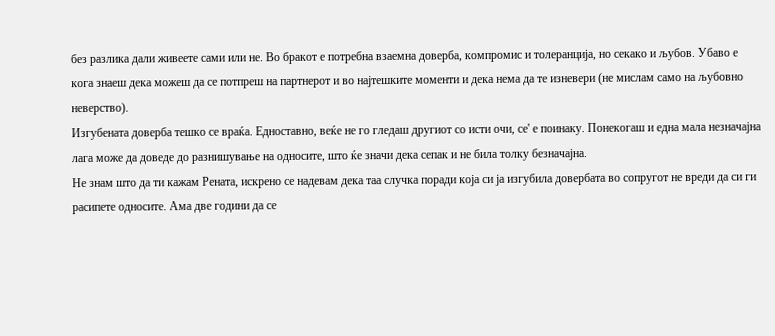без разлика дали живеете сами или не. Во бракот е потребна взаемна доверба, компромис и толеранција, но секако и љубов. Убаво е кога знаеш дека можеш да се потпреш на партнерот и во најтешките моменти и дека нема да те изневери (не мислам само на љубовно неверство).
Изгубената доверба тешко се враќа. Едноставно, веќе не го гледаш другиот со исти очи, се' е поинаку. Понекогаш и една мала незначајна лага може да доведе до разнишување на односите, што ќе значи дека сепак и не била толку безначајна.
Не знам што да ти кажам Рената, искрено се надевам дека таа случка поради која си ја изгубила довербата во сопругот не вреди да си ги расипете односите. Ама две години да се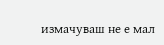измачуваш не е мал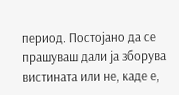период. Постојано да се прашуваш дали ја зборува вистината или не, каде е,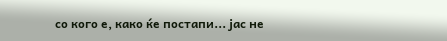со кого е, како ќе постапи... јас не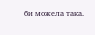би можела така.